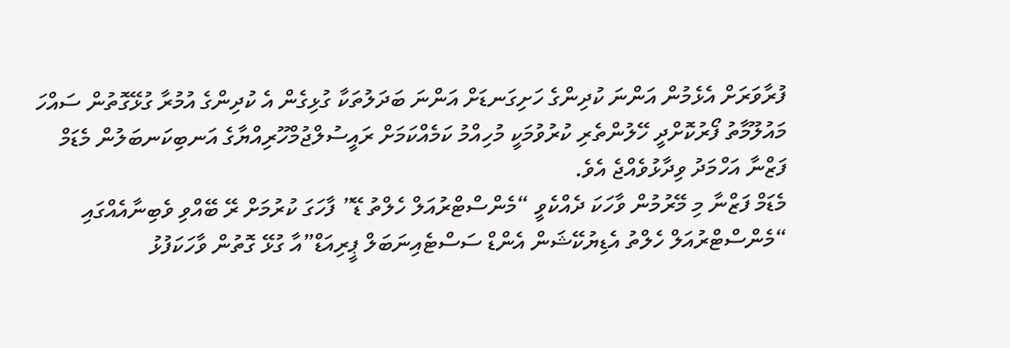ފުރާވަރަށް އެޅެމުން އަންނަ ކުދިންގެ ހަށިގަނޑަށް އަންނަ ބަދަލުތަކާ ގުޅިގެން އެ ކުދިންގެ އުމުރާ ގުޅޭގޮތުން ސައްހަ މައުލޫމާތު ފޯރުކޮށްދީ ހޭލުންތެރި ކުރުވުމަކީ މުހިއްމު ކަމެއްކަމަށް ރައީސުލްޖުމްހޫރިއްޔާގެ އަނބިކަނބަލުން މެޑަމް ފަޒްނާ އަހްމަދު ވިދާޅުވެއްޖެ އެވެ.
މެޑަމް ފަޒްނާ މި މޭރުމުން ވާހަކަ ދެއްކެވީ “މެންސްޓްރުއަލް ހެލްތު ޑޭ” ފާހަގަ ކުރުމަށް ރޭ ބޭއްވި ވެބިނާއެއްގައި “މެންސްޓްރުއަލް ހެލްތު އެޑިޔުކޭޝަން އެންޑް ސަސްޓެއިނަބަލް ޕީރިއަޑް”އާ ގުޅޭ ގޮތުން ވާހަކަފުޅު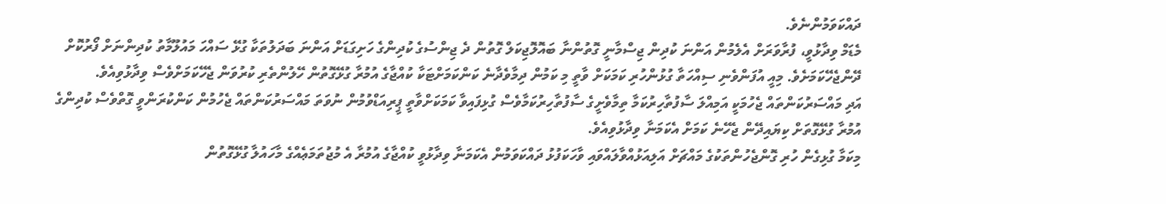ދައްކަވަމުންނެވެ.
މެޑަމް ވިދާޅުވީ، ފުރާވަރަށް އެލެމުން އަންނަ ކުދިން ޖިސްމާނީ ގޮތުންނާ ބައޮލޮޖިކަލް ގޮތުން ދެ ޖިންސުގެ ކުދިންގެ ހަށިގަޑަށް އަންނަ ބަދަލުތަކާ ގުޅޭ ސައްހަ މައުލޫމާތު ކުދިންނަށް ފޯރުކޮށް ދޭންޖެހޭކަމަށެވެ. މިއީ އުފަންވެނި ސިއްހަތާ ގުޅުންހުރި ކަމަކަށް ވާތީ މި ކަމުން ދިމާވެދާނެ ކަންކަމަށްޓަކާ ކުއްޖާގެ އުމުރާ ގުޅޭގޮތުން ހޭލުންތެރި ކުރުވަން ޖެހޭކަމަށްވެސް ވިދާޅުވިއެވެ.
އަދި މައްސަރުކަންތައް ޖެހުމަކީ އަމިއްލަ ސާފުތާހިރުކަމާ ތިމާވެށީގެ ސާފުތާހިރުކަމާވެސް ގުޅިފައިވާ ކަމަކަށްވާތީ ޕީރިއަޑްވުމުން ނުވަތަ މައްސަރުކަންތައް ޖެހުމުން ކަންކުރަންވީ ގޮތްވެސް ކުދިންގެ އުމުރާ ގުޅޭގޮތަށް ކިޔައިދޭން ޖެހޭނެ ކަމަށް އެކަމަނާ ވިދާޅުވިއެވެ.
މިކަމާ ގުޅިގެން ހުރި ގޮންޖެހުންތަކުގެ މައްޗަށް އަލިއަޅުއްވާލައްވައި ވާހަކަފުޅު ދައްކަވަމުން އެކަމަނާ ވިދާޅުވީ ކުއްޖާގެ އުމުރާ އެ މުޖުތަމަޢެއްގެ މާހައުލާ ގުޅޭގޮތުން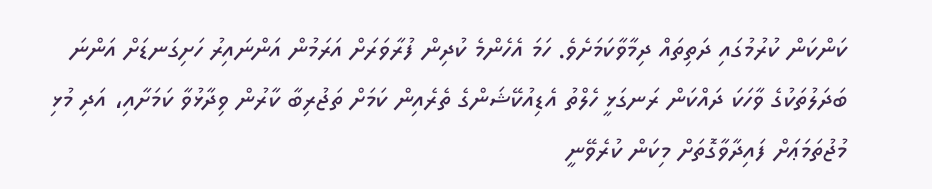ކަންކަން ކުރުމުގައި ދަތިތައް ދިމާވާކަމަށެވެ. ހަމަ އެހެންމެ ކުދިން ފުރާވަރަށް އަރަމުން އަންނައިރު ހަށިގަނޑަށް އަންނަ ބަދަލުތަކުގެ ވާހަކަ ދައްކަން ރަނގަޅީ ހެލްތު އެޑިއުކޭޝަންގެ ތެރެއިން ކަމަށް ތަޖުރިބާ ކާރުން ވިދާޅުވާ ކަމަށާއި، އަދި މުޅި މުޖުތަމަޢަށް ފައިދާވާގޮތަށް މިކަން ކުރެވޭނީ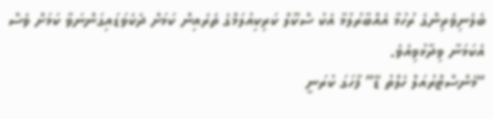ބެލެނިވެރިންގެ ރުހުމާ އެއްބާރުލުމާ އެކު ސްކޫލް ކަރިކިއުލަމްގެ ތެރެއިން ކަމަށް ދެކެވަޑައިގަންނަވާ ކަމަށް ވެސް އެކަމަނާ ވިދާޅުވިއެވެ.
“މެންސްޓްރުއަލް ހެލްތު ޑޭ” ފާހަގަ ކުރަނީ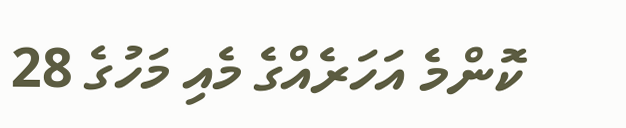ކޮންމެ އަހަރެއްގެ މެއި މަހުގެ 28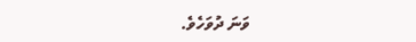ވަނަ ދުވަހެވެ.